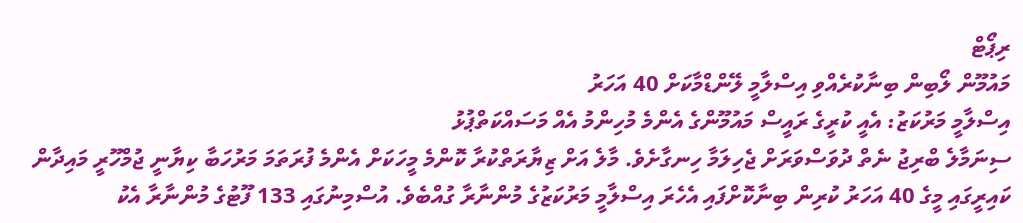ރިޕޯޓް
މައުމޫން ލޯބިން ބިނާކުރެއްވި އިސްލާމީ ލޭންޑްމާކަށް 40 އަހަރު
އިސްލާމީ މަރުކަޒު: އެއީ ކުރީގެ ރައީސް މައުމޫންގެ އެންމެ މުހިންމު އެއް މަސައްކަތްޕުޅު
ސިނަމާލެ ބްރިޖު ނެތް ދުވަސްވަރަށް ޖެހިލަމާ ހިނގާށެވެ. މާލެ އަށް ޒިޔާރަތްކުރާ ކޮންމެ މީހަކަށް އެންމެ ފުރަތަމަ މަރުހަބާ ކިޔާނީ ޖުމްހޫރީ މައިދާން ކައިރީގައި މީގެ 40 އަހަރު ކުރިން ބިނާކޮށްފައި އެހެރަ އިސްލާމީ މަރުކަޒުގެ މުންނާރާ ގުއްބެވެ. އުސްމިނުގައި 133 ފޫޓުގެ މުންނާރާ އެކު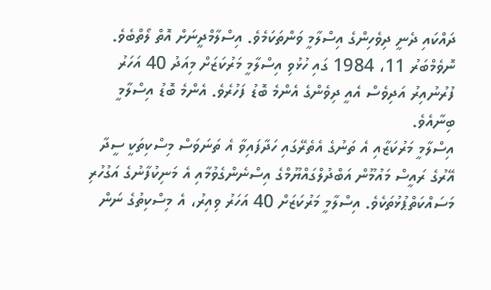ދައްކައި ދެނީ ދިވެހިންގެ އިސްލާމީ ވަންތަކަމެވެ. އިސްލާމްދީނަށް އޮތް ލޯތްބެވެ. ނޮވެމްބަރު 11، 1984 ގައި ހުޅުވި އިސްލާމީ މަރުކަޒަށް މިއަދު 40 އަހަރު ފުރުނުއިރު އަދިވެސް އެއީ ދިވެންގެ އެންމެ ބޮޑު ފަހުރެވެ. އެންމެ ބޮޑު އިސްލާމީ ބިނާއެވެ.
އިސްލާމީ މަރުކަޒާއި އެ ތަނުގެ އެތެރޭގައި ހަދާފައިވާ އެ ތަނަވަސް މިސްކިތަކީ ސީދާ އޭރުގެ ރައީސް މައުމޫން އަބްދުލްގައްޔޫމްގެ އިސްނެންގެވުމާއި އެ މަނިކުފާނުގެ އަގުހުރި މަސައްކަތްޕުޅުތަކެވެ. އިސްލާމީ މަރުކަޒަށް 40 އަހަރު ވިއިރު، އެ މިސްކިތުގެ ނަން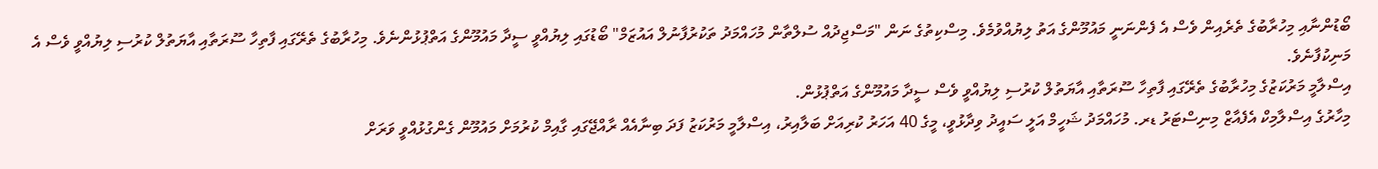ބޯޑުންނާއި މިހުރާބުގެ ތެރެއިން ވެސް އެ ފެންނަނީ މައުމޫންގެ އަތު ލިޔުއްވުމެވެ. މިސްކިތުގެ ނަން "މަސްޖިދުއް ސުލްތާން މުހައްމަދު ތަކުރުފާނުލް އައުޒަމް" ބޯޑުގައި ލިޔުއްވީ ސީދާ މައުމޫންގެ އަތްޕުޅުންނެވެ. މިހުރާބުގެ ތެރޭގައި ފާތިހާ ސޫރަތާއި އާޔަތުލް ކުރުސި ލިޔުއްވީ ވެސް އެ މަނިކުފާނެވެ.
އިސްލާމީ މަރުކަޒުގެ މިހުރާބުގެ ތެރޭގައި ފާތިހާ ސޫރަތާއި އާޔަތުލް ކުރުސި ލިޔުއްވީ ވެސް ސީދާ މައުމޫންގެ އަތްޕުޅުން.
މިހާރުގެ އިސްލާމިކް އެފެއާޒް މިނިސްޓަރު ޑރ. މުހައްމަދު ޝަހީމް އަލީ ސައީދު ވިދާޅުވީ، މީގެ 40 އަހަރު ކުރިއަށް ބަލާއިރު، އިސްލާމީ މަރުކަޒު ފަދަ ބިނާއެއް ރާއްޖޭގައި ގާއިމް ކުރުމަށް މައުމޫން ގެންގުޅުއްވީ ވަރަށް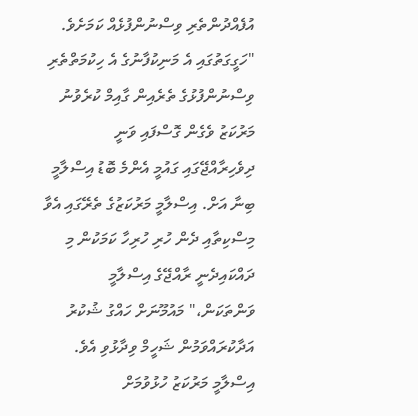އުފެއްދުންތެރި ވިސްނުންފުޅެއް ކަމަށެވެ.
"ހަގީގަތުގައި އެ މަނިކުފާނުގެ އެ ހިކުމަތްތެރި ވިސްނުންފުޅުގެ ތެރެއިން ގާއިމް ކުރެވުނު މަރުކަޒު ވެގެން ގޮސްފައި ވަނީ ދިވެހިރާއްޖޭގައި ގައުމީ އެންމެ ބޮޑު އިސްލާމީ ބިނާ އަށް. އިސްލާމީ މަރުކަޒުގެ ތެރޭގައި އެވާ މިސްކިތާއި ދެން ހުރި ހުރިހާ ކަމަކުން މި ދައްކައިދެނީ ރާއްޖޭގެ އިސްލާމީ ވަންތަކަން،" މައުމޫނަށް ހައްގު ޝުކުރު އަދާކުރައްވަމުން ޝަހީމް ވިދާޅުވި އެވެ.
އިސްލާމީ މަރުކަޒު ހުޅުވުމަށް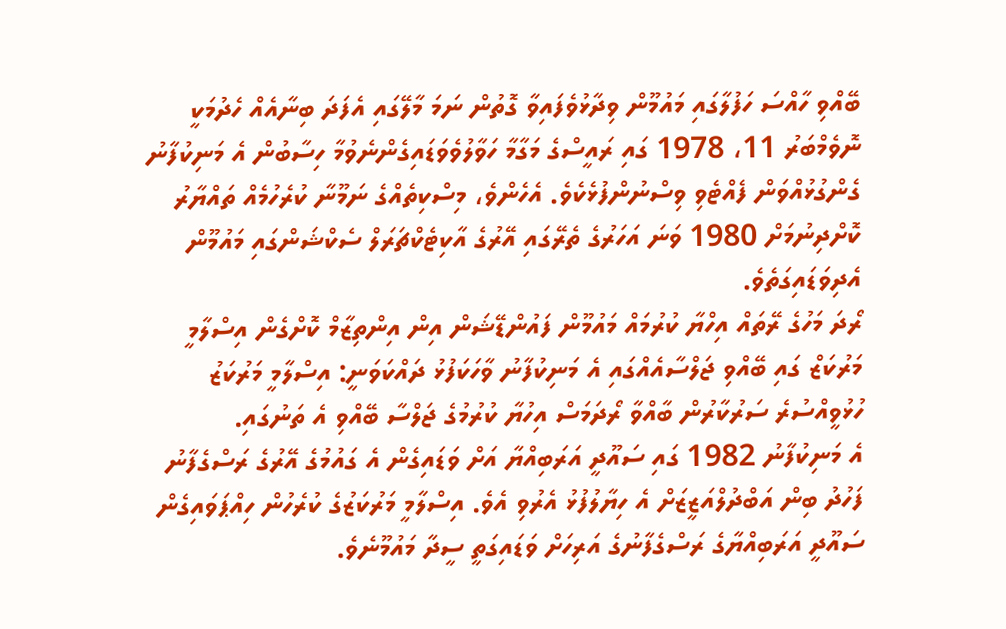ބޭއްވި ހާއްސަ ހަފުލާގައި މައުމޫން ވިދާޅުވެފައިވާ ގޮތުން ނަމަ މާލޭގައި އެފަދަ ބިނާއެއް ހެދުމަކީ ނޮވެމްބަރު 11، 1978 ގައި ރައީސްގެ މަގާމާ ހަވާލުވެވަޑައިގެންނެވުމާ ހިސާބުން އެ މަނިކުފާނު ގެންގުޅުއްވަން ފެއްޓެވި ވިސްނުންފުޅެކެވެ. އެހެންވެ، މިސްކިތެއްގެ ނަމޫނާ ކުރެހުމެއް ތައްޔާރު ކޮށްދިނުމަށް 1980 ވަނަ އަހަރުގެ ތެރޭގައި އޭރުގެ އާކިޓެކްޗަރަލް ސެކްޝަންގައި މައުމޫން އެދިވަޑައިގަތެވެ.
ރޯދަ މަހުގެ ރޭތައް އިހްޔާ ކުރުމައް މައުމޫން ފައުންޑޭޝަން އިން އިންތިޒާމް ކޮށްގެން އިސްލާމީ މަރުކަޒް ގައި ބޭއްވި ޖަލްސާއެއްގައި އެ މަނިކުފާނު ވާހަކަފުޅު ދައްކަވަނީ: އިސްލާމީ މަރުކަޒު ހުޅުވީއްސުރެ ސަރުކާރުން ބާއްވާ ރޯދަމަސް އިހުޔާ ކުރުމުގެ ޖަލްސާ ބޭއްވި އެ ތަނުގައި.
އެ މަނިކުފާނު 1982 ގައި ސައޫދީ އަރަބިއްޔާ އަށް ވަޑައިގެން އެ ގައުމުގެ އޭރުގެ ރަސްގެފާނު ފަހުދު ބިން އަބްދުލްއަޒީޒަށް އެ ހިޔާލުފުޅު އެރުވި އެވެ. އިސްލާމީ މަރުކަޒުގެ ކުރެހުން ހިއްޕަވައިގެން ސައޫދީ އަރަބިއްޔާގެ ރަސްގެފާނުގެ އަރިހަށް ވަޑައިގަތީ ސީދާ މައުމޫނެވެ.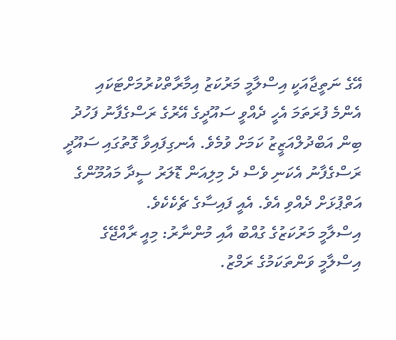އޭގެ ނަތީޖާއަކީ އިސްލާމީ މަރުކަޒު އިމާރާތްކުރުމަށްޓަކައި އެންމެ ފުރަތަމަ އެހީ ދެއްވީ ސައޫދީގެ އޭރުގެ ރަސްގެފާނު ފަހުދު ބިން އަބްދުލްއަޒީޒު ކަމަށް ވުމެވެ. އެނގިފައިވާ ގޮތުގައި ސައޫދީ ރަސްގެފާނު އެކަނި ވެސް ދެ މިލިއަން ޑޮލަރު ސީދާ މައުމޫންގެ އަތްޕުޅަށް ދެއްވި އެވެ. އެއީ ފައިސާގެ ޗެކެކެވެ.
އިސްލާމީ މަރުކަޒުގެ ގުއްބު އާއި މުންނާރު: މިއީ ރާއްޖޭގެ އިސްލާމީ ވަންތަކަމުގެ ރަމްޒު.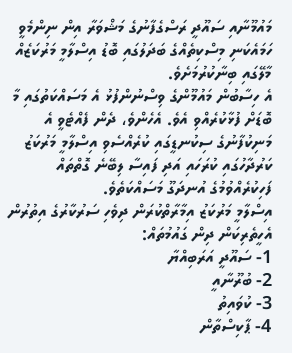މައުމޫނާއި ސައޫދީ ރަސްގެފާނުގެ މަޝްވަރާ އިން ނިންމެވީ ހަމައެކަނި މިސްކިތެއްގެ ބަދަލުގައި ބޮޑު އިސްލާމީ މަރުކަޒެއް މާލޭގައި ބިނާކުރުމަށެވެ.
އެ ހިސާބުން މައުމޫންގެ ވިސްނުންފުޅު އެ މަސައްކަތުގައި މާ ބޮޑަށް ފުޅާކުރެއްވި އެވެ. އެހެންވެ، ދެން ފެއްޓެވީ އެ މަނިކުފާނުގެ ސިކުނޑީގައި ކުރެއްސެވި އިސްލާމީ މަރުކަޒު ކަރުދާހުގައި ކުރަހައި އަދި ފައިސާ ލިބޭނެ ގޮތްތައް ފަހިކުރެއްވުމުގެ އުނދަގޫ މަސައްކަތެވެ.
އިސްލާމީ މަރުކަޒު އިމާރާތްކުރަން ދިވެހި ސަރުކާރުގެ އިތުރުން އެހީތެރިކަން ދިން ގައުމުތައް:
1- ސައޫދީ އަރަބިއްޔާ
2- ބުރޫނާއީ
3- ކުވައިތު
4- ޕާކިސްތާން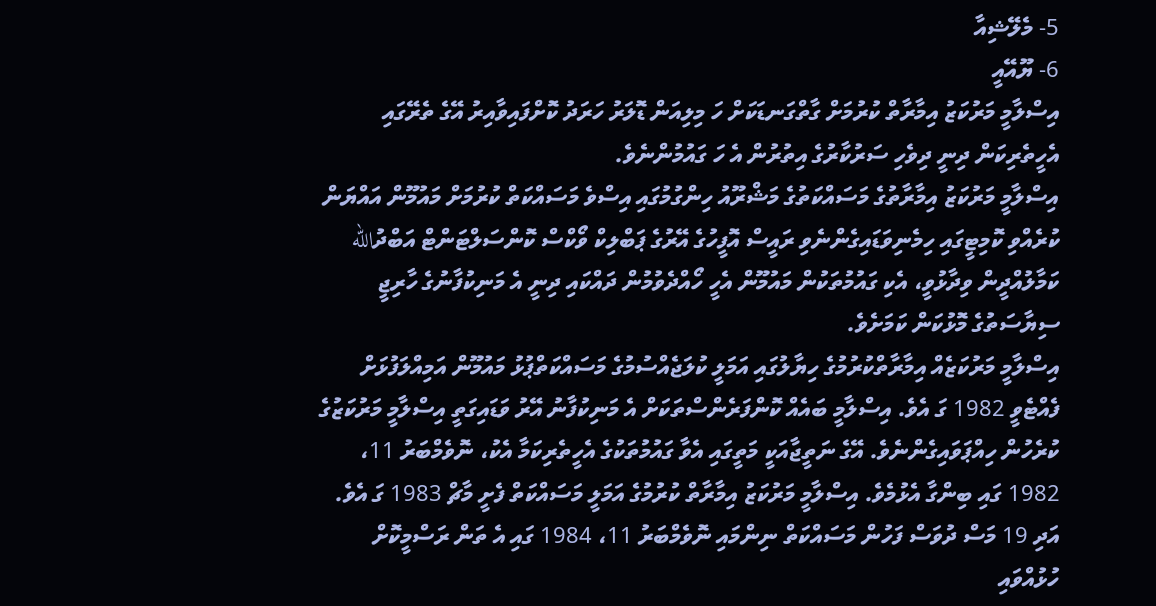5- މެލޭޝިއާ
6- ޔޫއޭއީ
އިސްލާމީ މަރުކަޒު އިމާރާތް ކުރުމަށް ގާތްގަނޑަކަށް ހަ މިލިއަން ޑޮލަރު ހަރަދު ކޮށްފައިވާއިރު އޭގެ ތެރޭގައި އެހީތެރިކަން ދިނީ ދިވެހި ސަރުކާރުގެ އިތުރުން އެ ހަ ގައުމުންނެވެ.
އިސްލާމީ މަރުކަޒު އިމާރާތުގެ މަސައްކަތުގެ މަޝްރޫއު ހިންގުމުގައި އިސްވެ މަސައްކަތް ކުރުމަށް މައުމޫން އައްޔަން ކުރެއްވި ކޮމިޓީގައި ހިމެނިވަޑައިގެންނެވި ރައީސް އޮފީހުގެ އޭރުގެ ޕަބްލިކް ވޯކްސް ކޮންސަލްޓަންޓް އަބްދުالله ކަމާލުއްދީން ވިދާޅުވީ، އެކި ގައުމުތަކުން މައުމޫން އެހީ ހޯއްދެވުމުން ދައްކައި ދިނީ އެ މަނިކުފާނުގެ ހާރިޖީ ސިޔާސަތުގެ މޮޅުކަން ކަމަށެވެ.
އިސްލާމީ މަރުކަޒެއް އިމާރާތްކުރުމުގެ ހިޔާލުގައި އަމަލީ ކުލަޖެއްސުމުގެ މަސައްކަތްޕުޅު މައުމޫން އަމިއްލަފުޅަށް ފެއްޓެވީ 1982 ގަ އެވެ. އިސްލާމީ ބައެއް ކޮންފަރެންސްތަކަށް އެ މަނިކުފާނު އޭރު ވަޑައިގަތީ އިސްލާމީ މަރުކަޒުގެ ކުރެހުން ހިއްޕަވައިގެންނެވެ. އޭގެ ނަތީޖާއަކީ މަތީގައި އެވާ ގައުމުތަކުގެ އެހީތެރިކަމާ އެކު، ނޮވެމްބަރު 11، 1982 ގައި ބިންގާ އެޅުމެވެ. އިސްލާމީ މަރުކަޒު އިމާރާތް ކުރުމުގެ އަމަލީ މަސައްކަތް ފެށީ މާޗް 1983 ގަ އެވެ. އަދި 19 މަސް ދުވަސް ފަހުން މަސައްކަތް ނިންމައި ނޮވެމްބަރު 11، 1984 ގައި އެ ތަން ރަސްމީކޮށް ހުޅުއްވައި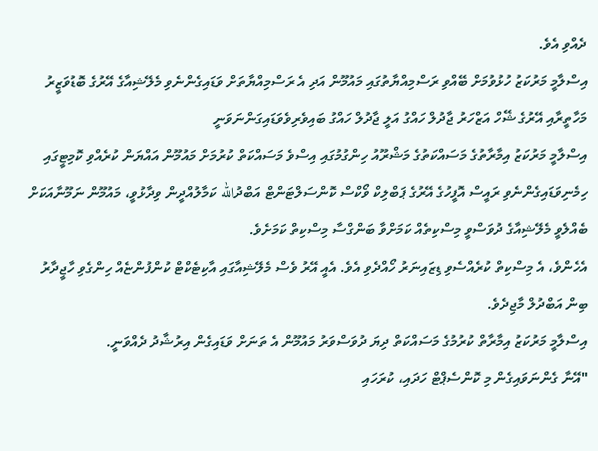ދެއްވި އެވެ.
އިސްލާމީ މަރުކަޒު ހުޅުވުމަށް ބޭއްވި ރަސްމިއްޔާތުގައި މައުމޫން އަދި އެ ރަސްމިއްޔާތަށް ވަޑައިގެންނެވި މެލޭޝިއާގެ އޭރުގެ ބޮޑުވަޒީރު މަހާތީރާއި އޭރުގެ ޝޭހް އަޒްހަރު ޖާދުލް ހައްގު އަލީ ޖާދުލް ހައްގު ބައިވެރިވެވަޑައިގަންނަވަނީ
އިސްލާމީ މަރުކަޒު އިމާރާތުގެ މަސައްކަތުގެ މަޝްރޫއު ހިންގުމުގައި އިސްވެ މަސައްކަތް ކުރުމަށް މައުމޫން އައްޔަން ކުރެއްވި ކޮމިޓީގައި ހިމެނިވަޑައިގެންނެވި ރައީސް އޮފީހުގެ އޭރުގެ ޕަބްލިކް ވޯކްސް ކޮންސަލްޓަންޓް އަބްދުالله ކަމާލުއްދީން ވިދާޅުވީ، މައުމޫން ނަމޫނާއަކަށް ބެއްލެވީ މެލޭޝިއާގެ ދުވަސްވީ މިސްކިތެއް ކަމަށްވާ ބަންގްސާ މިސްކިތް ކަމަށެވެ.
އެހެންވެ، އެ މިސްކިތް ކުރެއްސެވި ޑިޒައިނަރު ހޯއްދެވި އެވެ. އެއީ އޭރު ވެސް މެލޭޝިއާގައި އާކިޓެކްޓް ކުންފުންޏެއް ހިންގެވި ހާޖީދާރު ބިން އަބްދުލް މާޖިދެވެ.
އިސްލާމީ މަރުކަޒު އިމާރާތް ކުރުމުގެ މަސައްކަތް ދިޔަ ދުވަސްވަރު މައުމޫން އެ ތަނަށް ވަޑައިގެން އިރުޝާދު ދެއްވަނީ.
"އޭނާ ގެންނަވައިގެން މި ކޮންސެޕްޓް ހަދައި، ކުރަހައި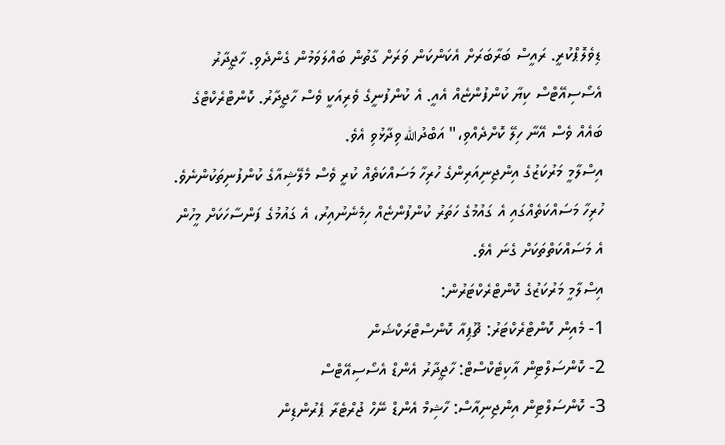ޑިވެލޮޕްކުރީ. ރައީސް ބަރާބަރަށް އެކަންކަން ވަރަށް ގާތުން ބައްލަވަމުން ގެންދެވި. ހާޖީދާރު އެސޯސިއޭޓްސް ކިޔާ ކުންފުންޏެއް އެއީ. އެ ކުންފުނީގެ ވެރިއަކީ ވެސް ހާޖީދާރު. ކޮންޓްރެކްޓްގެ ބައެއް ވެސް އޭނާ ހިލޭ ކޮށްދެއްވި،" އަބްދުالله ވިދާޅުވި އެވެ.
އިސްލާމީ މަރުކަޒުގެ އިންޖިނިއަރިންގެ ހުރިހާ މަސައްކަތެއް ކުރީ ވެސް މެލޭޝިއާގެ ކުންފުނިތަކުންނެވެ. ހުރިހާ މަސައްކަތެއްގައި އެ ގައުމުގެ ހަތަރު ކުންފުންޏެއް ހިމެނެނުއިރު، އެ ގައުމުގެ ފަންސާހަކަށް މީހުން އެ މަސައްކަތްތަކަށް ގެނަ އެވެ.
އިސްލާމީ މަރުކަޒުގެ ކޮންޓްރެކްޓަރުން:
1- މެއިން ކޮންޓްރެކްޓަރު: ޗޫޕިއާ ކޮންސްޓްރަކްޝަން
2- ކޮންސަލްޓިން އާކިޓެކްސްޓް: ހާޖީދާރު އެންޑް އެސޯސިއޭޓްސް
3- ކޮންސަލްޓިން އިންޖިނިއާސް: ހާޝިމް އެންޑް ނޭހް ޖުރްޓެރާ ޕެރުންޑިން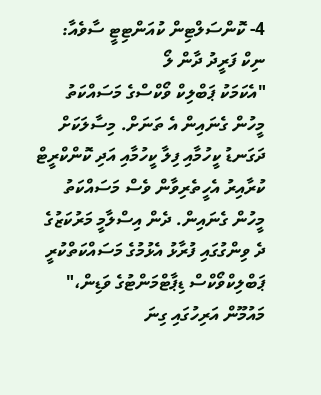4- ކޮންސަލްޓިން ކުއަންޓިޓީ ސާވެއާ: ނިކް ފަރީދު ދާން ލޯ
"އެކަމަކު ޕަބްލިކް ވޯކްސްގެ މަސައްކަތު މީހުން ގެނައިން އެ ތަނަށް. މިސާލަކަށް ދަގަނޑު ކީހުމާއި ފިލާ ކީހުމާއި އަދި ކޮންކްރީޓް ކުރާއިރު އެހީތެރިވާން ވެސް މަސައްކަތު މީހުން ގެނައިން. ދެން އިސްލާމީ މަރުކަޒުގެ ދެ ވިންގުގައި ފުރާޅު އެޅުމުގެ މަސައްކަތްކުރީ ޕަބްލިކްވޯކްސް ޑިޕާޓްމަންޓުގެ ވަޑިން،" މައުމޫން އަރިހުގައި ގިނަ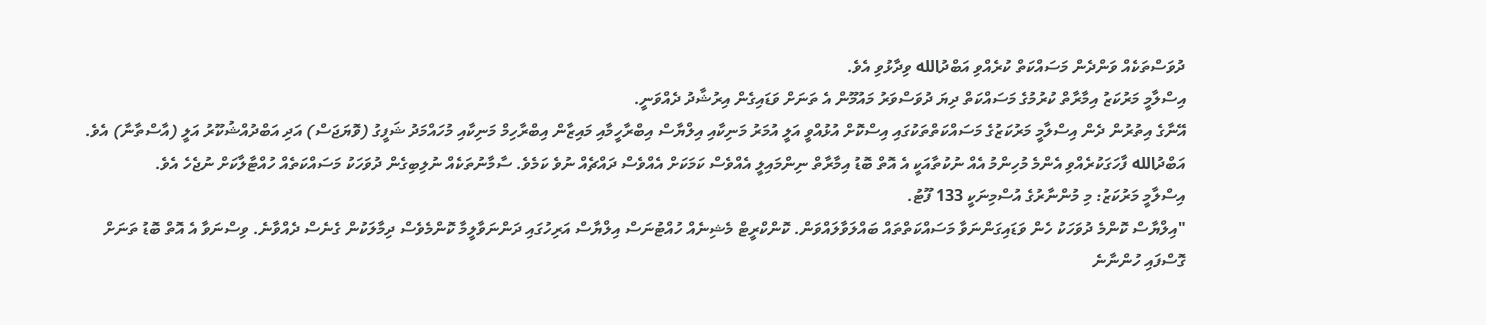ދުވަސްތަކެއް ވަންދެން މަސައްކަތް ކުރެއްވި އަބްދުالله ވިދާޅުވި އެވެ.
އިސްލާމީ މަރުކަޒު އިމާރާތް ކުރުމުގެ މަސައްކަތް ދިޔަ ދުވަސްވަރު މައުމޫން އެ ތަނަށް ވަޑައިގެން އިރުޝާދު ދެއްވަނީ.
އޭނާގެ އިތުރުން ދެން އިސްލާމީ މަރުކަޒުގެ މަސައްކަތްތަކުގައި އިސްކޮށް އުޅުއްވީ އަލީ އުމަރު މަނިކާއި އިލްޔާސް އިބްރާހީމާއި މައިޒާން އިބްރާހިމް މަނިކާއި މުހައްމަދު ޝަފީގު (ވޮޔަޖަސް) އަދި އަބްދުއްޝުކޫރު އަލީ (އާސްތާނާ) އެވެ.
އަބްދުالله ފާހަގަކުރެއްވި އެންމެ މުހިންމު އެއް ނުކުތާއަކީ އެ އޮތް ބޮޑު އިމާރާތް ނިންމައިލީ އެއްވެސް ކަމަކަށް އެއްވެސް ދައްޗެއް ނުވެ ކަމެވެ. ސާމާނުތަކެއް ނުލިބިގެން ދުވަހަކު މަސައްކަތެއް ހުއްޓާލާކަށް ނުޖެހެ އެވެ.
އިސްލާމީ މަރުކަޒު: މި މުންނާރުގެ އުސްމިނަކީ 133 ފޫޓު.
"އިލްޔާސް ކޮންމެ ދުވަހަކު ހެން ވަޑައިގަންނަވާ މަސައްކަތްތައް ބައްލަވާލައްވަން. ކޮންކްރީޓް މެޝިނެއް ހުއްޓުނަސް އިލްޔާސް އަރިހުގައި ދަންނަވާލީމާ ކޮންމެވެސް ދިމާލަކުން ގެނެސް ދެއްވާނެ. ވިސްނަވާ އެ އޮތް ބޮޑު ތަނަށް ގޮސްފައި ހުންނާނެ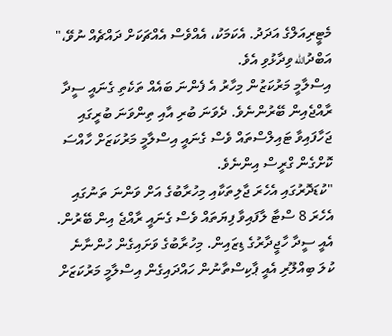މެޓީރިއަލްގެ އަދަދު. އެކަމަކު، އެއްވެސް އެއްޗަކަށް ދައްޗެއް ނުވޭ،" އަބްދުالله ވިދާޅުވި އެވެ.
އިސްލާމީ މަރުކަޒުން މިހާރު އެ ފެންނަ ބައެއް ތަކެތި ގެނައީ ސީދާ ރާއްޖެއިން ބޭރުންނެވެ. ދެވަނަ ބުރި އާއި ތިންވަނަ ބުރީގައި ޖަހާފައިވާ ޓައިލްސްތައް ވެސް ގެނައީ އިސްލާމީ މަރުކަޒަށް ހާއްސަ ކޮށްގެން ގްރީސް އިންނެވެ.
"ކުޑަދޮރުގައި އެހެރަ ޖާލިތަކާއި މިހުރާބުގެ އަށް ވަންނަ ތަނުގައި އެހެރަ 8 ސްޓާ ލާފައިވާ ފިޔަތައް ވެސް ގެނައީ ރާއްޖެ އިން ބޭރުން. އެއީ ސީދާ ހާޖީދާރުގެ ޑިޒައިން. މިހުރާބުގެ ވަށައިގެން ހުންނާނެ ކުލަ ބިއްލޫރި އެއީ ޕާކިސްތާނުން ހައްދައިގެން އިސްލާމީ މަރުކަޒަށް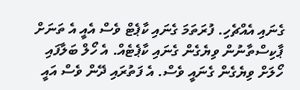ގެނައި އެއްޗެހި. ފުރަތަމަ ގެނައި ކާޕެޓް ވެސް އެއީ އެ ތަނަށް ޕާކިސްތާނުން ވިޔެގެން ގެނައި ކާޕެޓެއް. އެ ހޯލް ބަލާފައި ހޯލަށް ވިޔެގެން ގެނައީ ވެސް. އެ ފަތުރައި ދޭން ވެސް އައީ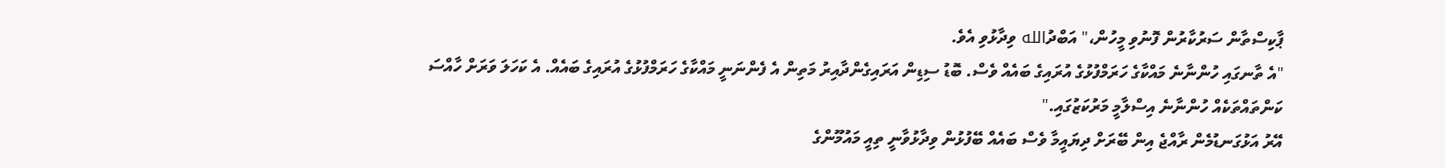ޕާކިސްތާން ސަރުކާރުން ފޮނުވި މީހުން،" އަބްދުالله ވިދާޅުވި އެވެ.
"އެ ތާނގައި ހުންނާނެ މައްކާގެ ހަރަމްފުޅުގެ އުރައިގެ ބައެއް ވެސް. ބޮޑު ސިޑިން އަރައިގެންދާއިރު މަތިން އެ ފެންނަނީ މައްކާގެ ހަރަމްފުޅުގެ އުރައިގެ ބައެއް. އެ ކަހަލަ ވަރަށް ހާއްސަ ކަންތައްތަކެއް ހުންނާނެ އިސްލާމީ މަރުކަޒުގައި."
އޭރު އަޅުގަނޑުމެން ރާއްޖެ އިން ބޭރަށް ދިޔައީމާ ވެސް ބައެއް ބޭފުޅުން ވިދާޅުވާނީ ތިއީ މައުމޫންގެ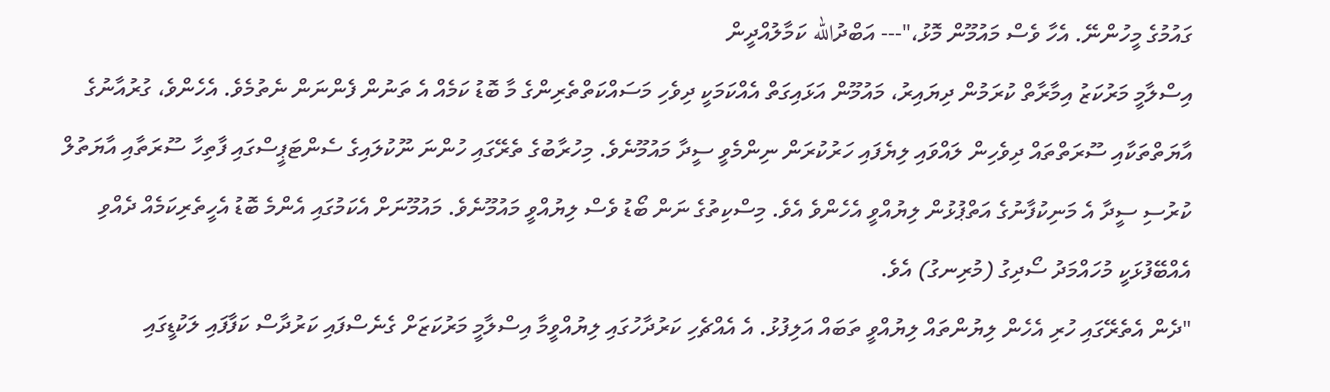ގައުމުގެ މީހުންނޭ. އެހާ ވެސް މައުމޫން މޮޅު،"--- އަބްދުالله ކަމާލުއްދީން
އިސްލާމީ މަރުކަޒު އިމާރާތް ކުރަމުން ދިޔައިރު، މައުމޫން އަޅައިގަތް އެއްކަމަކީ ދިވެހި މަސައްކަތްތެރިންގެ މާ ބޮޑު ކަމެއް އެ ތަނުން ފެންނަން ނެތުމެވެ. އެހެންވެ، ގުރުއާނުގެ އާޔަތްތަކާއި ސޫރަތްތައް ދިވެހިން ލައްވައި ލިޔެފައި ހަރުކުރަން ނިންމެވީ ސީދާ މައުމޫނެވެ. މިހުރާބުގެ ތެރޭގައި ހުންނަ ނޫކުލައިގެ ސެންޓަޕީސްގައި ފާތިހާ ސޫރަތާއި އާޔަތުލް ކުރުސި ސީދާ އެ މަނިކުފާނުގެ އަތްޕުޅުން ލިޔުއްވީ އެހެންވެ އެވެ. މިސްކިތުގެ ނަން ބޯޑު ވެސް ލިޔުއްވީ މައުމޫނެވެ. މައުމޫނަށް އެކަމުގައި އެންމެ ބޮޑު އެހީތެރިކަމެއް ދެއްވި އެއްބޭފުޅަކީ މުހައްމަދު ސޯދިގު (މުރިނގު) އެވެ.
"ދެން އެތެރޭގައި ހުރި އެހެން ލިޔުންތައް ލިޔުއްވީ ތަބައް އަލިފުޅު. އެ އެއްޗެހި ކަރުދާހުގައި ލިޔުއްވީމާ އިސްލާމީ މަރުކަޒަށް ގެނެސްފައި ކަރުދާސް ކަފާފައި ލަކުޑީގައި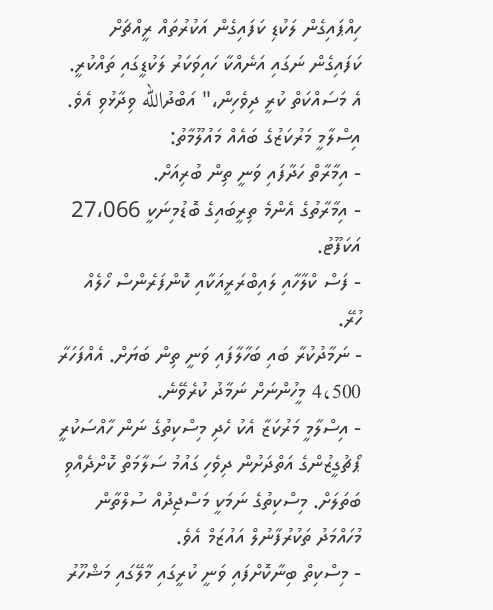ހިއްޕައިގެން ލަކުޑި ކަފައިގެން އަކުރުތައް ރީއްޗަށް ކަފައިގެން ނަގައި އަނެއްކާ ހައިވަކަރު ލަކުޑީގައި ތައްކުރީ. އެ މަސައްކަތް ކުރީ ދިވެހިން،" އަބްދުالله ވިދާޅުވި އެވެ.
އިސްލާމީ މަރުކަޒުގެ ބައެއް މައުލޫމާތު:
- އިމާރާތް ހަދާފައި ވަނީ ތިން ބުރިއަށް.
- އިމާރާތުގެ އެންމެ ތިރީބައިގެ ބޮޑުމިނަކީ 27،066 އަކަފޫޓު.
- ފަސް ކްލާހާއި ލައިބްރަރީއަކާއި ކޮންފަރެންސް ހޯލެއް ހުރޭ.
- ނަމާދުކުރާ ބައި ބަހާލާފައި ވަނީ ތިން ބަޔަށް. އެއްފަހަރާ 4،500 މީހުންނަށް ނަމާދު ކުރެވޭނެ.
- އިސްލާމީ މަރުކަޒާ އެކު ހެދި މިސްކިތުގެ ނަން ހާއްސަކުރީ ޕޯޗުގީޒުންގެ އަތްދަށުން ދިވެހި ގައުމު ސަލާމަތް ކޮށްދެއްވި ބަތަލަށް. މިސްކިތުގެ ނަމަކީ މަސްޖިދުއް ސުލްތާން މުހައްމަދު ތަކުރުފާނުލް އައުޒަމް އެވެ.
- މިސްކިތް ބިނާކޮށްފައި ވަނީ ކުރީގައި މާލޭގައި މަޝްހޫރު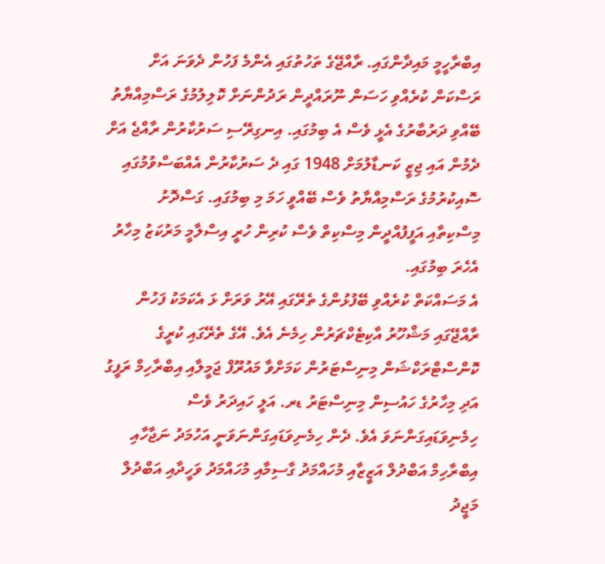އިބްރާހީމީ މައިދާންގައި. ރާއްޖޭގެ ތަހުތުގައި އެންމެ ފަހުން ދެވަނަ އަށް ރަސްކަން ކުރެއްވި ހަސަން ނޫރައްދީން ރަދުންނަށް ކޮލިލުމުގެ ރަސްމިއްޔާތު ބޭއްވި ދަރުބާރުގެ އެޅީ ވެސް އެ ބިމުގައި. އިނގިރޭސި ސަރުކާރުން ރާއްޖެ އަށް ދެމުން އައި ޖިޒީ ކަނޑާލުމަށް 1948 ގައި ދެ ސަރުކާރުން އެއްބަސްވުމުގައި ސޮއިކުރުމުގެ ރަސްމިއްޔާތު ވެސް ބޭއްވީ ހަމަ މި ބިމުގައި. ގަސްދޮށު މިސްކިތާއި އަފީފުއްދީން މިސްކިތް ވެސް ކުރިން ހުރީ އިސްލާމީ މަރުކަޒު މިހާރު އެހެރަ ބިމުގައި.
އެ މަސައްކަތް ކުރެއްވި ބޭފުޅުންގެ ތެރޭގައި އޭރު ވަރަށް ޅަ އެކަމަކު ފަހުން ރާއްޖޭގައި މަޝްހޫރު އާކިޓެކްޗަރުން ހިމެނެ އެވެ. އޭގެ ތެރޭގައި ކުރީގެ ކޮންސްޓްރަކްޝަން މިނިސްޓަރުން ކަމަށްވާ މައުރޫފް ޖަމީލާއި އިބްރާހިމް ރަފީގު އަދި މިހާރުގެ ހައުސިން މިނިސްޓަރު ޑރ. އަލީ ހައިދަރު ވެސް ހިމެނިވަޑައިގަންނަވަ އެވެ. ދެން ހިމެނިވަޑައިގަންނަވަނީ އަހުމަދު ނަޖާހާއި އިބްރާހިމް އަބްދުލް އަޒީޒާއި މުހައްމަދު ގާސިމާއި މުހައްމަދު ވަހީދާއި އަބްދުލް މަޖީދު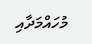މުހައްމަދާއި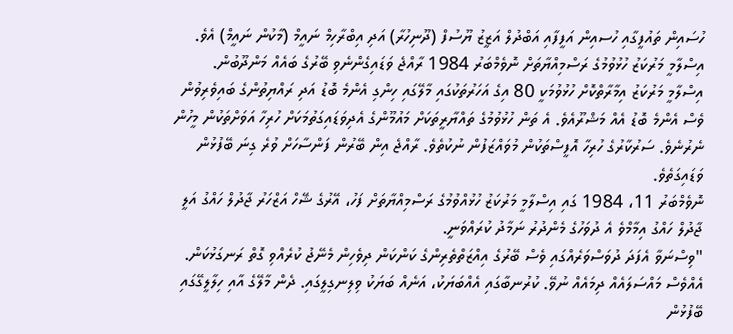ހުސައިން ތައުފީގާއި ހުސއިން އަފީފާއި އަބްދުލް އަޒީޒު ޔޫސުފް (ދޫނިހުރާ) އަދި އިބްރާހިމް ނައީމް (މާކުން ނައީމް) އެވެ.
އިސްލާމީ މަރުކަޒު ހުޅުވުމުގެ ރަސްމިއްޔާތަށް ނޮވެމްބަރު 1984 ރާއްޖެ ވަޑައިގެންނެވި ބޭރުގެ ބައެއް މަންދޫބުން.
އިސްލާމީ މަރުކަޒު އިމާރާތްކޮށް ހުޅުވުމަކީ 80 އިގެ އަހަރުތަކުގައި މާލޭގައި ހިންގި އެންމެ ބޮޑު އަދި ރައްޔިތުންގެ ބައިވެރިވުން ވެސް އެންމެ ބޮޑު އެއް މަޝްރޫއެވެ. އެ ތަން ހުޅުވުމުގެ ތައްޔާރީތަކަށް މައުމޫންގެ އެދިވަޑައިގަތުމަކަށް ހުރިހާ އަވަށްތަކުން މީހުން ނެރުނެވެ. ސަރުކާރުގެ ހުރިހާ އޮފީސްތަކުން މުވައްޒަފުން ނުކުތެވެ. ރާއްޖެ އިން ބޭރުން ފަންސާހަށް ވުރެ ގިނަ ބޭފުޅުން ވަޑައިގަތެވެ.
ނޮވެމްބަރު 11، 1984 ގައި އިސްލާމީ މަރުކަޒު ހުޅުއްވުމުގެ ރަސްމިއްޔާތަށް ފަހު، އޭރުގެ ޝޭހް އަޒްހަރު ޖާދުލް ހައްގު އަލީ ޖާދުލް ހައްގު އިމާމްވެ އެ ދުވަހުގެ މެންދުރު ނަމާދު ކުރައްވަނީ.
"ވިސްނަވާ އެފަދަ ދުވަސްވަރެއްގައި ވެސް ބޭރުގެ އިއްޒަތްތެރިންގެ ކަންކަން ދިވެހިން މެނޭޖު ކުރެއްވި ގޮތް ރަނގަޅުކަން. އެއްވެސް މައްސަލައެއް ދިމައެއް ނުވޭ. ކުރުނބާގައި އެއްބަޔަކު، އަނެއް ބަޔަކު ވިލިނގިލީގައި. ދެން މާލޭގެ އާއި ހިލާލީގޭގައި ބޭފުޅުން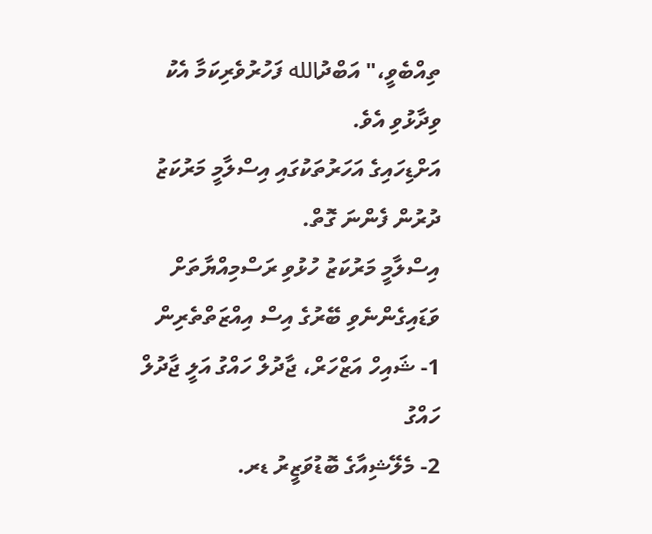ތިއްބެވީ،" އަބްދުالله ފަހުރުވެރިކަމާ އެކު ވިދާޅުވި އެވެ.
އަށްޑިހައިގެ އަހަރުތަކުގައި އިސްލާމީ މަރުކަޒު ދުރުން ފެންނަ ގޮތް.
އިސްލާމީ މަރުކަޒު ހުޅުވި ރަސްމިއްޔާތަށް ވަޑައިގެންނެވި ބޭރުގެ އިސް އިއްޒަތްތެރިން
1- ޝައިހް އަޒްހަރް، ޖާދުލް ހައްގު އަލީ ޖާދުލް ހައްގު
2- މެލޭޝިއާގެ ބޮޑުވަޒީރު ޑރ.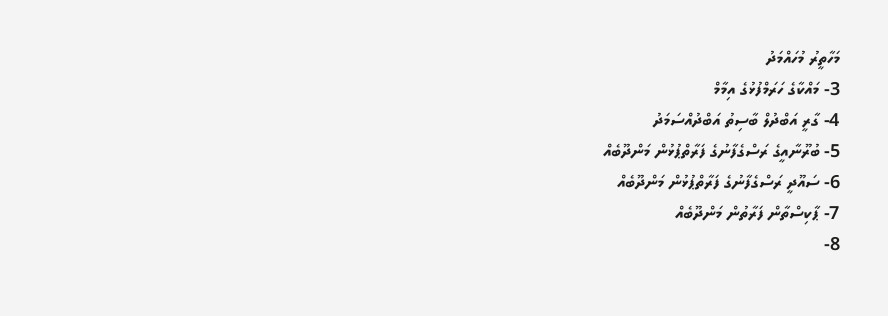މަހާތީރު މުހައްމަދު
3- މައްކާގެ ހަރަމްފުޅުގެ އިމާމް
4- ގާރީ އަބްދުލް ބާސިތު އަބްދުއްސަމަދު
5- ބުރޫނާއީގެ ރަސްގެފާނުގެ ފަރާތްޕުޅުން މަންދޫބެއް
6- ސައޫދީ ރަސްގެފާނުގެ ފަރާތްޕުޅުން މަންދޫބެއް
7- ޕާކިސްތާން ފަރާތުން މަންދޫބެއް
8-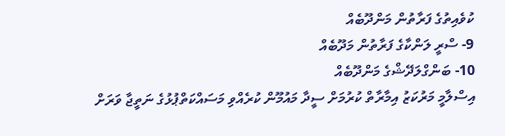ކުވެއިތުގެ ފަރާތުން މަންދޫބެއް
9- ސްރީ ލަންކާގެ ފަރާތުން މަދޫބެއް
10- ބަންގްލަދޭޝްގެ މަންދޫބެއް
އިސްލާމީ މަރުކަޒު އިމާރާތް ކުރުމަށް ސީދާ މައުމޫން ކުރެއްވި މަސައްކަތްޕުޅުގެ ނަތީޖާ ވަރަށް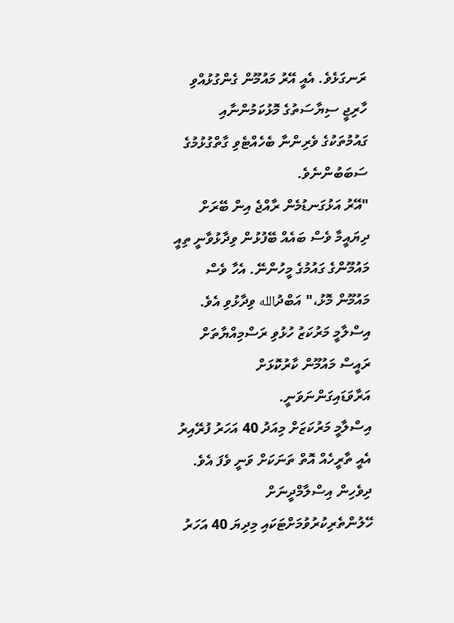ރަނގަޅެވެ. އެއީ އޭރު މައުމޫން ގެންގުޅުއްވި ހާރިޖީ ސިޔާސަތުގެ މޮޅުކަމުންނާއި ގައުމުތަކުގެ ވެރިންނާ ބެހެއްޓެވި ގާތްގުޅުމުގެ ސަބަބުންނެވެ.
"އޭރު އަޅުގަނޑުމެން ރާއްޖެ އިން ބޭރަށް ދިޔައީމާ ވެސް ބައެއް ބޭފުޅުން ވިދާޅުވާނީ ތިއީ މައުމޫންގެ ގައުމުގެ މީހުންނޭ. އެހާ ވެސް މައުމޫން މޮޅު،" އަބްދުالله ވިދާޅުވި އެވެ.
އިސްލާމީ މަރުކަޒު ހުޅުވި ރަސްމިއްޔާތަށް ރައީސް މައުމޫން ކާރުކޮޅަށް އަރާވަޑައިގަންނަވަނީ.
އިސްލާމީ މަރުކަޒަށް މިއަދު 40 އަހަރު ފުރޭއިރު އެއީ ތާރީހެއް އޮތް ތަނަކަށް ވަނީ ވެފަ އެވެ. ދިވެހިން އިސްލާމްދީނަށް ހޭލުންތެރިކުރުވުމަށްޓަކައި މިދިޔަ 40 އަހަރު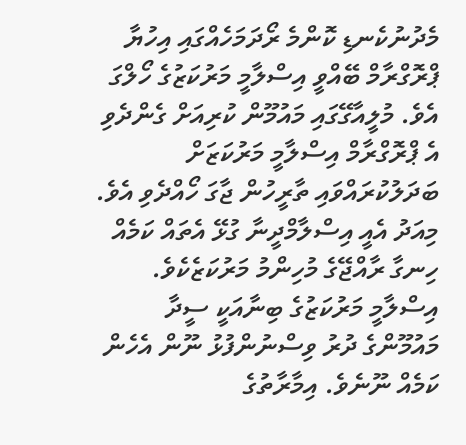މެދުނުކެނޑި ކޮންމެ ރޯދަމަހެއްގައި އިހުޔާ ޕްރޮގްރާމް ބޭއްވީ އިސްލާމީ މަރުކަޒުގެ ހޯލްގަ އެވެ. މުލީއާގޭގައި މައުމޫން ކުރިއަށް ގެންދެވި އެ ޕްރޮގްރާމް އިސްލާމީ މަރުކަޒަށް ބަދަލުކުރައްވައި ތާރީހުން ޖާގަ ހޯއްދެވި އެވެ. މިއަދު އެއީ އިސްލާމްދީނާ ގުޅޭ އެތައް ކަމެއް ހިނގާ ރާއްޖޭގެ މުހިންމު މަރުކަޒެކެވެ.
އިސްލާމީ މަރުކަޒުގެ ބިނާއަކީ ސީދާ މައުމޫންގެ ދުރު ވިސްނުންފުޅު ނޫން އެހެން ކަމެއް ނޫނެވެ. އިމާރާތުގެ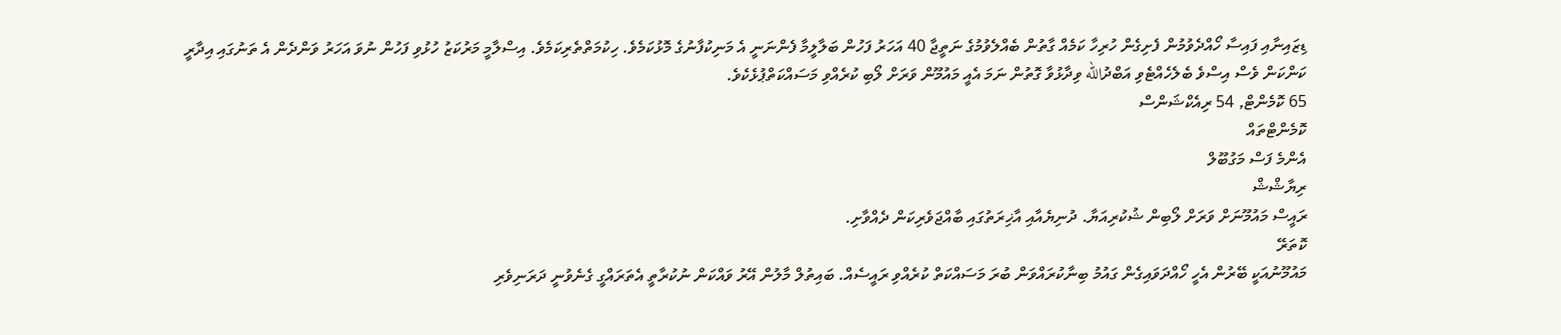ޑިޒައިނާއި ފައިސާ ހޯއްދެވުމުން ފެށިގެން ހުރިހާ ކަމެއް ގާތުން ބެއްލެވުމުގެ ނަތީޖާ 40 އަހަރު ފަހުން ބަލާލީމާ ފެންނަނީ އެ މަނިކުފާނުގެ މޮޅުކަމެވެ. ހިކުމަތްތެރިކަމެވެ. އިސްލާމީ މަރުކަޒު ހުޅުވި ފަހުން ނުވަ އަހަރު ވަންދެން އެ ތަނުގައި އިދާރީ ކަންކަން ވެސް އިސްވެ ބެލެހެއްޓެވި އަބްދުالله ވިދާޅުވާ ގޮތުން ނަމަ އެއީ މައުމޫން ވަރަށް ލޯބި ކުރެއްވި މަސައްކަތްޕުޅެކެވެ.
65 ކޮމެންޓް, 54 ރިއެކްޝަންސް
ކޮމެންޓްތައް
އެންމެ ފަސް މަގުބޫލް
ރިޔާޝްޝް
ރައީސް މައުމޫނަށް ވަރަށް ލޯބިން ޝުކުރިއަޔާ. ދުނިޔެއާއި އާޚިރަތުގައި ބާއްޖަވެރިކަން ދެއްވާށި.
ކޮތަރޭ
މައުމޫނުއަކީ ބޭރުން އެހީ ހޯއްދަވައިގެން ގައުމު ބިނާކުރައްވަން ބުރަ މަސައްކަތް ކުރެއްވި ރައީސެއް. ބައިތުލް މާލުން އޭރު ވައްކަން ނުކުރާތީ އެތަރައްގީ ގެނެވުނީ ދަރަނިވެރި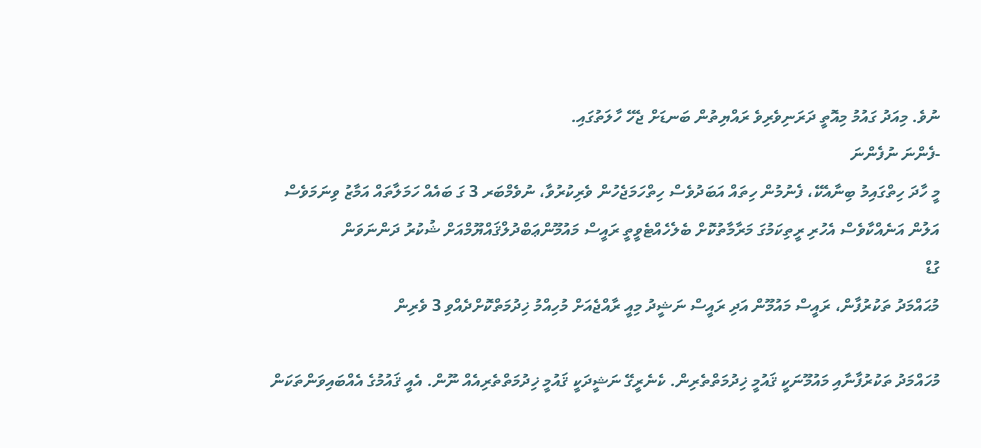ނުވެ. މިއަދު ގައުމު މިއޮތީ ދަރަނިވެރިވެ ރައްޔިތުން ބަނޑަށް ޖެހޭ ހާލަތުގައި.
-ފެންނަ ނުފެންނަ
މީ ހާދަ ހިތްގައިމު ބިނާއެކޭ، ފެނުމުން ހިތައް އަބަދުވެސް ހިތްހަމަޖެހުން ވެރިކުރުވާ، ނުވެމްބަރ 3 ގަ ބައެއް ހަމަލާތައް އަމާޒު ވިނަމަވެސް އަލުން އަނެއްކާވެސް އެހުރި ރީތިކަމުގަ މަރާމާތުކޮށް ބެލެހެއްޓެވީތީ ރައީސް މައުމޫންޢަބްދުލްޤައްޔޫމްއަށް ޝުކުރު ދަންނަވަން
ގުޑް
މުޙައްމަދު ތަކުރުފާން، ރައީސް މައުމޫން އަދި ރައީސް ނަޝީދު މިއީ ރާއްޖެއަށް މުހިއްމު ޚިދުމަތްކޮށްދެއްވި 3 ވެރިން

މުހައްމަދު ތަކުރުފާނާއި މައުމޫނަކީ ޤައުމީ ޚިދުމަތްތެރިން. ކެނެރީގޭ ނަޝީދަކީ ޤައުމީ ޚިދުމަތްތެރިއެއް ނޫން. އެއީ ޤައުމުގެ އެއްބައިވަންތަކަން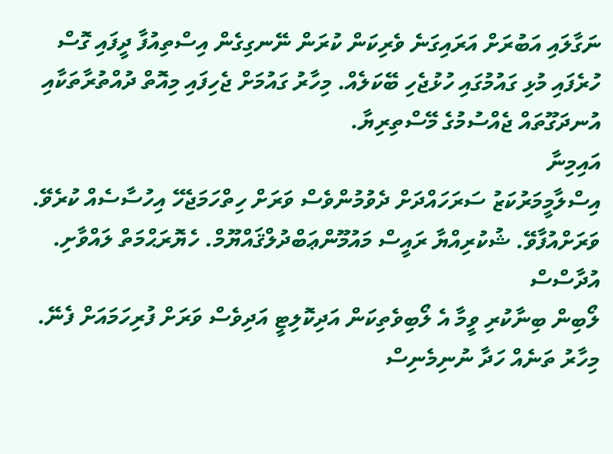ނަގާލައި އަބުރަށް އަރައިގަނެ ވެރިކަން ކުރަން ނޭނގިގެން އިސްތިއުފާ ދީފައި ގޮސް ހުރެފައި މުޅި ގައުމުގައި ހުޅުޖެހި ބޭކަލެއް. މިހާރު ގައުމަށް ޖެހިފައި މިއޮތް ދުއްތުރާތަކާއި އުނދަގޫތައް ޖެއްސުމުގެ މޭސްތިރިޔާ.
އައިމިނާ
އިސްލާމީމަރުކަޒު ސަރަހައްދަށް ދެވުމުންވެސް ވަރަށް ހިތްހަމަޖެހޭ އިހުސާސެއް ކުރެވޭ. ވަރަށްއުފާވޭ. ޝުކުރިއްޔާ ރައީސް މައުމޫންޢަބްދުލްޤައްޔޫމް. ހެޔޮރަޙްމަތް ލައްވާށި.
އުދާސްސް
ލޯބިން ބިނާކުރި ވީމާ އެ ލޯބިވެތިކަން އަދިކޮލިޓީ އަދިވެސް ވަރަށް ފުރިހަމައަށް ފެނޭ. މިހާރު ތަނެއް ހަދާ ނުނިމެނިސް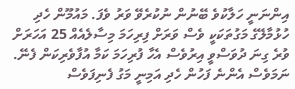އިންނަނީ ހަލާކުވެ ބޭނުން ނުކުރެވޭ ވަރު ވެފަ. މައުމޫން ހެދި ހުޅުމާލޭގެ މަގުތަކަކީ ވެސް ވަރަށް ފިރިހަމަ މިސާލެއެއް 25 އަހަރަށް ވުރެ ގިނަ ދުވަސްވީ އިރުވެސް އެހާ ފުރިހަމަ ކަމާ އުފާވެރިކަން ފެނޭ. ނަމަވެސް އެންނެ ފަހުން ހެދި އަމިނީ މަގު ފެނިފަވެސް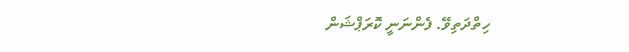ހިތްދަތިވޭ. ފެންނަނީ ކޮރަޕްޝަން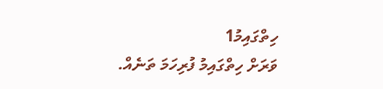ހިތްގައިމު1
ވަރަށް ހިތްގައިމު ފުރިހަމަ ތަނެއް.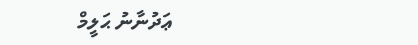ޢަދުނާނު ޙަލީމް